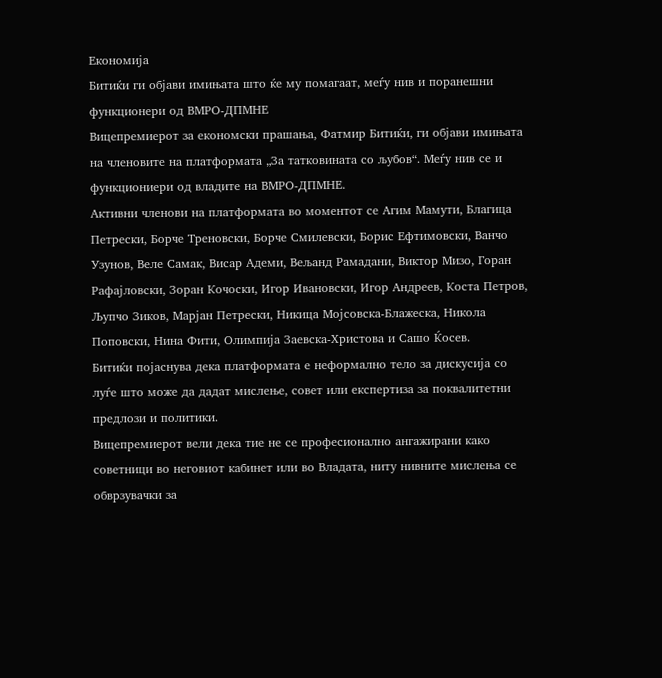Економија
Битиќи ги објави имињата што ќе му помагаат, меѓу нив и поранешни функционери од ВМРО-ДПМНЕ
Вицепремиерот за економски прашања, Фатмир Битиќи, ги објави имињата на членовите на платформата „За татковината со љубов“. Меѓу нив се и функциониери од владите на ВМРО-ДПМНЕ.
Активни членови на платформата во моментот се Агим Мамути, Благица Петрески, Борче Треновски, Борче Смилевски, Борис Ефтимовски, Ванчо Узунов, Веле Самак, Висар Адеми, Вељанд Рамадани, Виктор Мизо, Горан Рафајловски, Зоран Кочоски, Игор Ивановски, Игор Андреев, Коста Петров, Љупчо Зиков, Марјан Петрески, Никица Мојсовска-Блажеска, Никола Поповски, Нина Фити, Олимпија Заевска-Христова и Сашо Ќосев.
Битиќи појаснува дека платформата е неформално тело за дискусија со луѓе што може да дадат мислење, совет или експертиза за поквалитетни предлози и политики.
Вицепремиерот вели дека тие не се професионално ангажирани како советници во неговиот кабинет или во Владата, ниту нивните мислења се обврзувачки за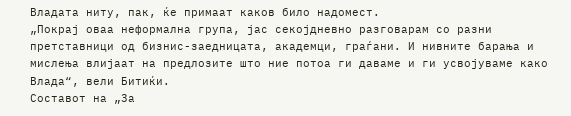Владата ниту, пак, ќе примаат каков било надомест.
„Покрај оваа неформална група, јас секојдневно разговарам со разни претставници од бизнис-заедницата, академци, граѓани. И нивните барања и мислења влијаат на предлозите што ние потоа ги даваме и ги усвојуваме како Влада“, вели Битиќи.
Составот на „За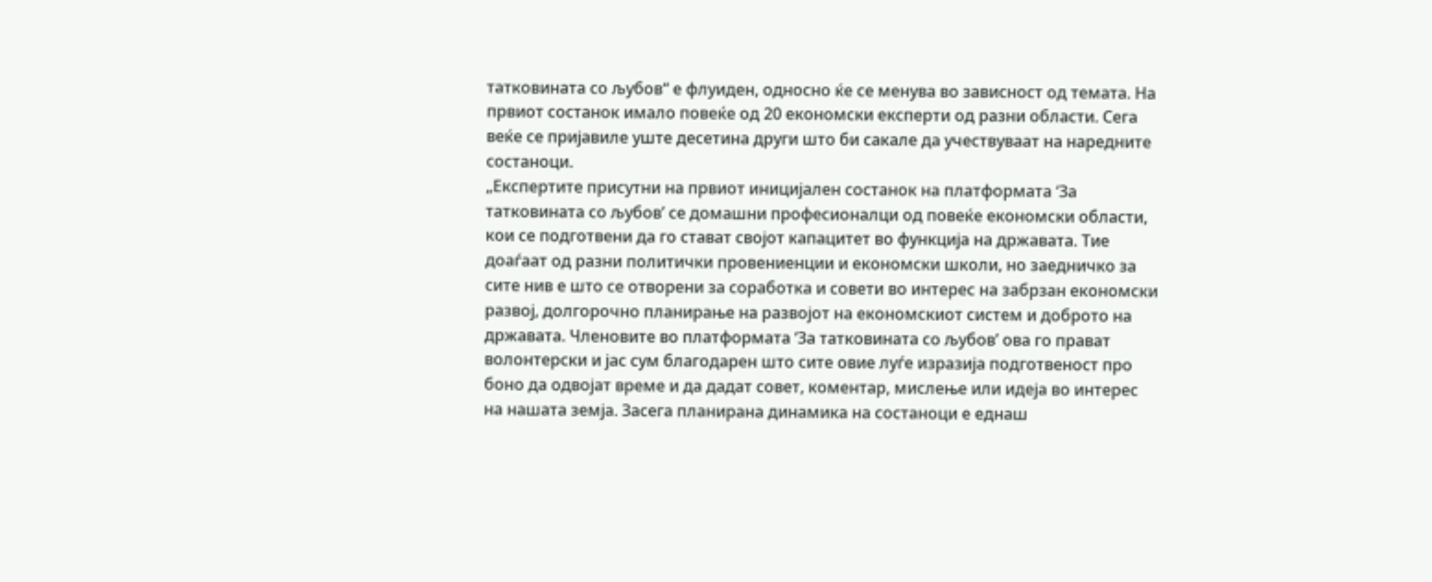татковината со љубов“ е флуиден, односно ќе се менува во зависност од темата. На првиот состанок имало повеќе од 20 економски експерти од разни области. Сега веќе се пријавиле уште десетина други што би сакале да учествуваат на наредните состаноци.
„Експертите присутни на првиот иницијален состанок на платформата ‘За татковината со љубов’ се домашни професионалци од повеќе економски области, кои се подготвени да го стават својот капацитет во функција на државата. Тие доаѓаат од разни политички провениенции и економски школи, но заедничко за сите нив е што се отворени за соработка и совети во интерес на забрзан економски развој, долгорочно планирање на развојот на економскиот систем и доброто на државата. Членовите во платформата ‘За татковината со љубов’ ова го прават волонтерски и јас сум благодарен што сите овие луѓе изразија подготвеност про боно да одвојат време и да дадат совет, коментар, мислење или идеја во интерес на нашата земја. Засега планирана динамика на состаноци е еднаш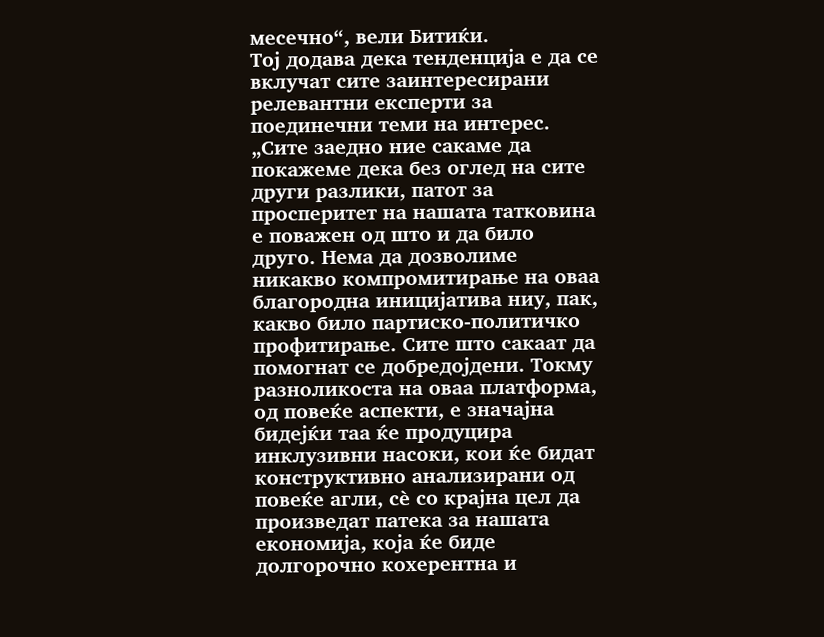месечно“, вели Битиќи.
Тој додава дека тенденција е да се вклучат сите заинтересирани релевантни експерти за поединечни теми на интерес.
„Сите заедно ние сакаме да покажеме дека без оглед на сите други разлики, патот за просперитет на нашата татковина е поважен од што и да било друго. Нема да дозволиме никакво компромитирање на оваа благородна иницијатива ниу, пак, какво било партиско-политичко профитирање. Сите што сакаат да помогнат се добредојдени. Токму разноликоста на оваа платформа, од повеќе аспекти, е значајна бидејќи таа ќе продуцира инклузивни насоки, кои ќе бидат конструктивно анализирани од повеќе агли, сè со крајна цел да произведат патека за нашата економија, која ќе биде долгорочно кохерентна и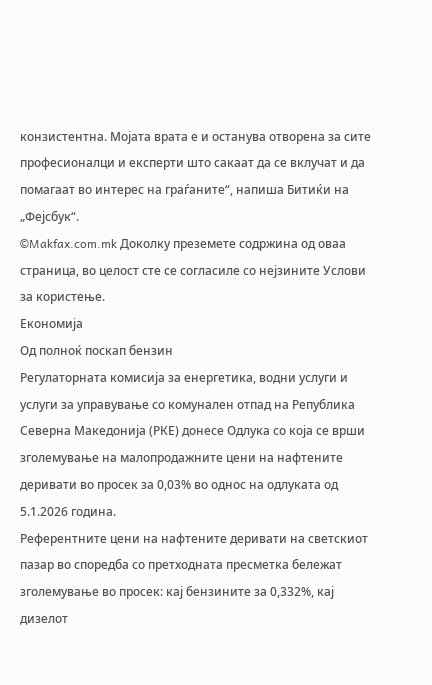конзистентна. Мојата врата е и останува отворена за сите професионалци и експерти што сакаат да се вклучат и да помагаат во интерес на граѓаните“, напиша Битиќи на „Фејсбук“.
©Makfax.com.mk Доколку преземете содржина од оваа страница, во целост сте се согласиле со нејзините Услови за користење.
Економија
Од полноќ поскап бензин
Регулаторната комисија за енергетика, водни услуги и услуги за управување со комунален отпад на Република Северна Македонија (РКЕ) донесе Одлука со која се врши зголемување на малопродажните цени на нафтените деривати во просек за 0,03% во однос на одлуката од 5.1.2026 година.
Референтните цени на нафтените деривати на светскиот пазар во споредба со претходната пресметка бележат зголемување во просек: кај бензините за 0,332%, кај дизелот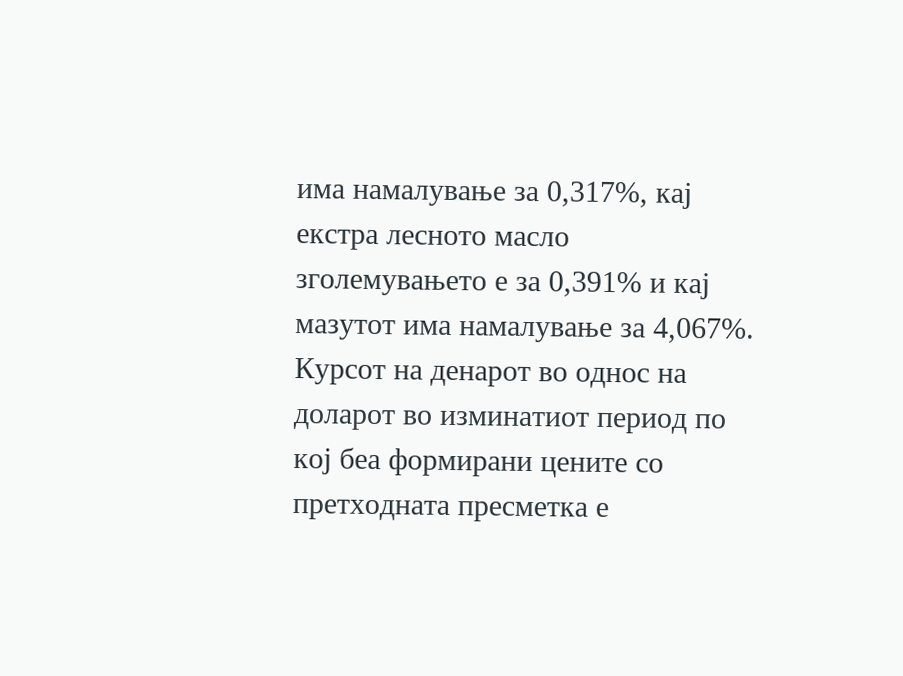има намалување за 0,317%, кај екстра лесното масло зголемувањето е за 0,391% и кај мазутот има намалување за 4,067%.
Курсот на денарот во однос на доларот во изминатиот период по кој беа формирани цените со претходната пресметка е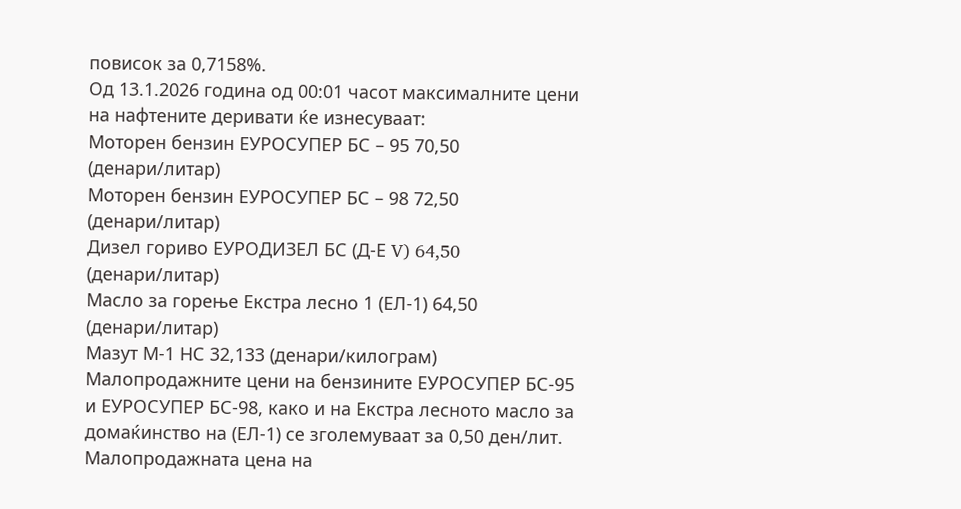повисок за 0,7158%.
Од 13.1.2026 година од 00:01 часот максималните цени на нафтените деривати ќе изнесуваат:
Моторен бензин ЕУРОСУПЕР БС – 95 70,50 (денари/литар)
Моторен бензин ЕУРОСУПЕР БС – 98 72,50 (денари/литар)
Дизел гориво ЕУРОДИЗЕЛ БС (Д-Е V) 64,50 (денари/литар)
Масло за горење Екстра лесно 1 (ЕЛ-1) 64,50 (денари/литар)
Мазут М-1 НС 32,133 (денари/килограм)
Малопродажните цени на бензините ЕУРОСУПЕР БС-95 и ЕУРОСУПЕР БС-98, како и на Екстра лесното масло за домаќинство на (ЕЛ-1) се зголемуваат за 0,50 ден/лит.
Малопродажната цена на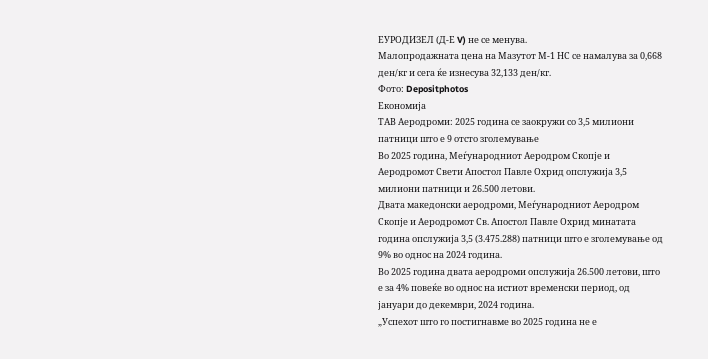ЕУРОДИЗЕЛ (Д-Е V) не се менува.
Малопродажната цена на Мазутот М-1 НС се намалува за 0,668 ден/кг и сега ќе изнесува 32,133 ден/кг.
Фото: Depositphotos
Економија
ТАВ Аеродроми: 2025 година се заокружи со 3,5 милиони патници што е 9 отсто зголемување
Во 2025 година, Меѓународниот Аеродром Скопје и Аеродромот Свети Апостол Павле Охрид опслужија 3,5 милиони патници и 26.500 летови.
Двата македонски аеродроми, Меѓународниот Аеродром Скопје и Аеродромот Св. Апостол Павле Охрид минатата година опслужија 3,5 (3.475.288) патници што е зголемување од 9% во однос на 2024 година.
Во 2025 година двата аеродроми опслужија 26.500 летови, што е за 4% повеќе во однос на истиот временски период, од јануари до декември, 2024 година.
„Успехот што го постигнавме во 2025 година не е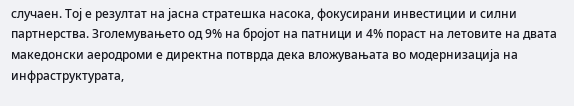случаен. Тој е резултат на јасна стратешка насока, фокусирани инвестиции и силни партнерства. Зголемувањето од 9% на бројот на патници и 4% пораст на летовите на двата македонски аеродроми е директна потврда дека вложувањата во модернизација на инфраструктурата,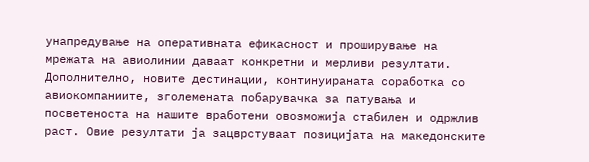унапредување на оперативната ефикасност и проширување на мрежата на авиолинии даваат конкретни и мерливи резултати. Дополнително, новите дестинации, континуираната соработка со авиокомпаниите, зголемената побарувачка за патувања и посветеноста на нашите вработени овозможија стабилен и одржлив раст. Овие резултати ја зацврстуваат позицијата на македонските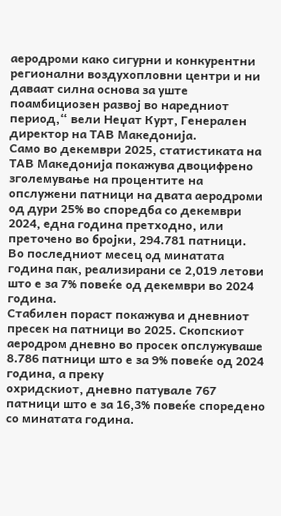аеродроми како сигурни и конкурентни регионални воздухопловни центри и ни даваат силна основа за уште поамбициозен развој во наредниот период,“ вели Неџат Курт, Генерален директор на ТАВ Македонија.
Само во декември 2025, статистиката на ТАВ Македонија покажува двоцифрено зголемување на процентите на опслужени патници на двата аеродроми од дури 25% во споредба со декември 2024, една година претходно, или преточено во бројки, 294.781 патници.
Во последниот месец од минатата година пак, реализирани се 2,019 летови што е за 7% повеќе од декември во 2024 година.
Стабилен пораст покажува и дневниот пресек на патници во 2025. Скопскиот аеродром дневно во просек опслужуваше 8.786 патници што е за 9% повеќе од 2024 година, а преку
охридскиот, дневно патувале 767 патници што е за 16,3% повеќе споредено со минатата година.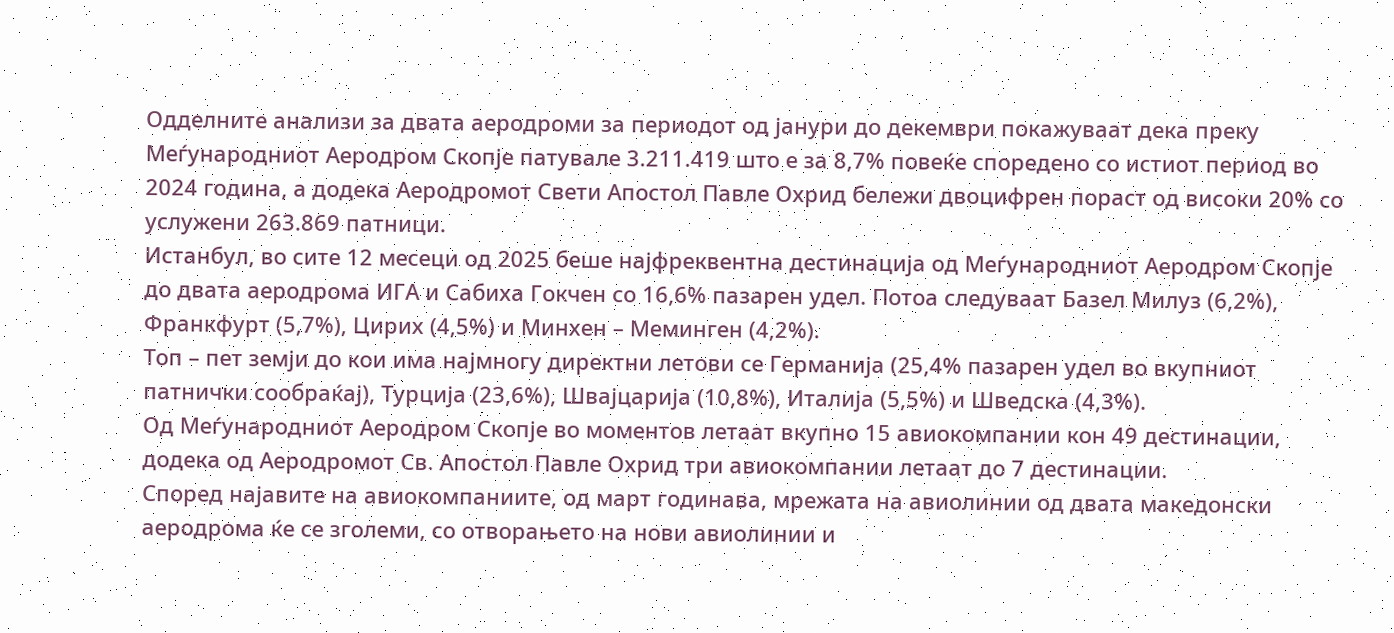Одделните анализи за двата аеродроми за периодот од јанури до декември покажуваат дека преку Меѓународниот Аеродром Скопје патувале 3.211.419 што е за 8,7% повеќе споредено со истиот период во 2024 година, а додека Аеродромот Свети Апостол Павле Охрид бележи двоцифрен пораст од високи 20% со услужени 263.869 патници.
Истанбул, во сите 12 месеци од 2025 беше најфреквентна дестинација од Меѓународниот Аеродром Скопје до двата аеродрома ИГА и Сабиха Гокчен со 16,6% пазарен удел. Потоа следуваат Базел Милуз (6,2%), Франкфурт (5,7%), Цирих (4,5%) и Минхен – Меминген (4,2%).
Топ – пет земји до кои има најмногу директни летови се Германија (25,4% пазарен удел во вкупниот патнички сообраќај), Турција (23,6%), Швајцарија (10,8%), Италија (5,5%) и Шведска (4,3%).
Од Меѓународниот Аеродром Скопје во моментов летаат вкупно 15 авиокомпании кон 49 дестинации, додека од Аеродромот Св. Апостол Павле Охрид три авиокомпании летаат до 7 дестинации.
Според најавите на авиокомпаниите, од март годинава, мрежата на авиолинии од двата македонски аеродрома ќе се зголеми, со отворањето на нови авиолинии и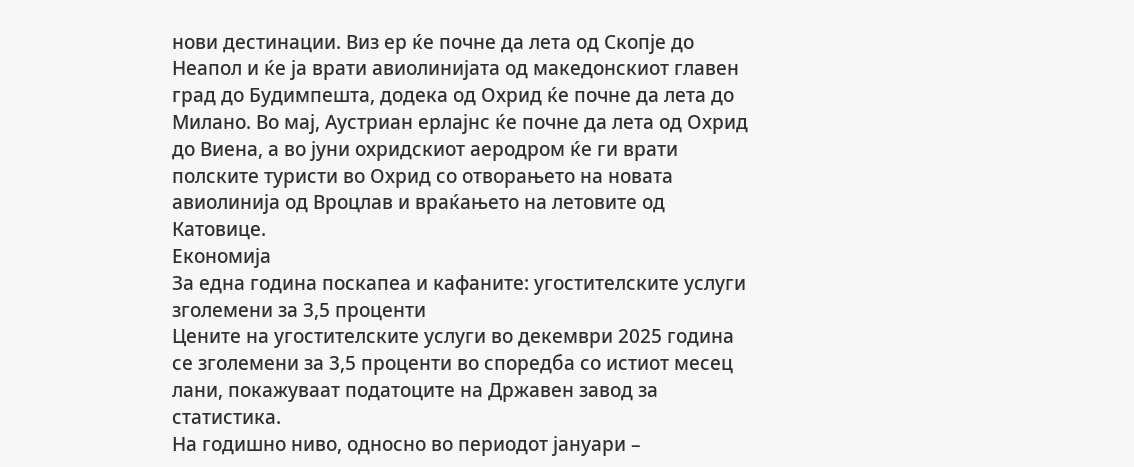нови дестинации. Виз ер ќе почне да лета од Скопје до Неапол и ќе ја врати авиолинијата од македонскиот главен град до Будимпешта, додека од Охрид ќе почне да лета до Милано. Во мај, Аустриан ерлајнс ќе почне да лета од Охрид до Виена, а во јуни охридскиот аеродром ќе ги врати полските туристи во Охрид со отворањето на новата авиолинија од Вроцлав и враќањето на летовите од Катовице.
Економија
За една година поскапеа и кафаните: угостителските услуги зголемени за 3,5 проценти
Цените на угостителските услуги во декември 2025 година се зголемени за 3,5 проценти во споредба со истиот месец лани, покажуваат податоците на Државен завод за статистика.
На годишно ниво, односно во периодот јануари –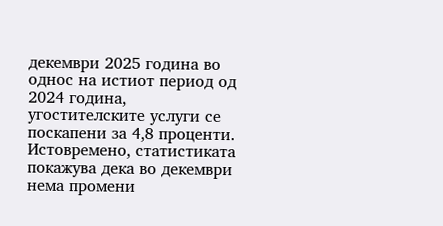декември 2025 година во однос на истиот период од 2024 година, угостителските услуги се поскапени за 4,8 проценти.
Истовремено, статистиката покажува дека во декември нема промени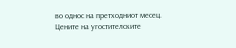во однос на претходниот месец. Цените на угостителските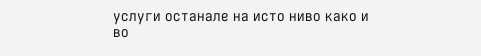услуги останале на исто ниво како и во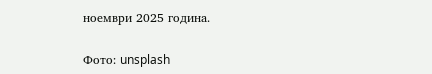ноември 2025 година.

Фото: unsplash